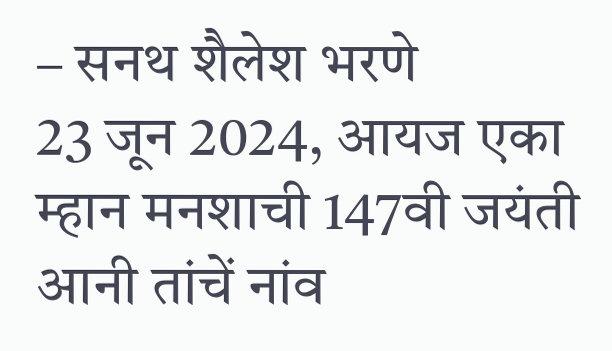– सनथ शैलेश भरणे
23 जून 2024, आयज एका म्हान मनशाची 147वी जयंती आनी तांचें नांव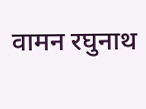वामन रघुनाथ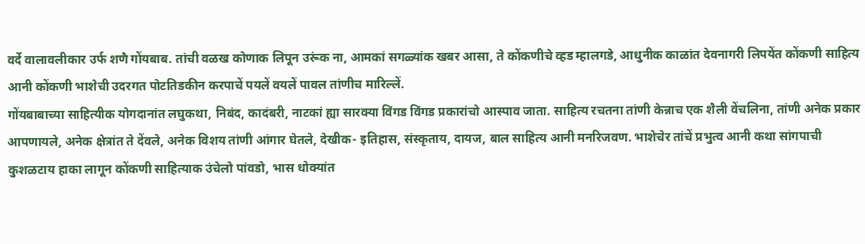वर्दे वालावलीकार उर्फ शणै गोंयबाब. तांची वळख कोणाक लिपून उरूंक ना, आमकां सगळ्यांक खबर आसा, ते कोंकणीचे व्हड म्हालगडे, आधुनीक काळांत देवनागरी लिपयेंत कोंकणी साहित्य आनी कोंकणी भाशेची उदरगत पोटतिडकीन करपाचें पयलें वयलें पावल तांणीच मारिल्लें.
गोंयबाबाच्या साहित्यीक योगदानांत लघुकथा, निबंद, कादंबरी, नाटकां ह्या सारक्या विंगड विंगड प्रकारांचो आस्पाव जाता. साहित्य रचतना तांणी केन्नाच एक शैली वेंचलिना, तांणी अनेक प्रकार आपणायले, अनेक क्षेत्रांत ते देंवले, अनेक विशय तांणी आंगार घेतले, देखीक- इतिहास, संस्कृताय, दायज, बाल साहित्य आनी मनरिजवण. भाशेचेर तांचें प्रभुत्व आनी कथा सांगपाची कुशळटाय हाका लागून कोंकणी साहित्याक उंचेलो पांवडो, भास धोक्यांत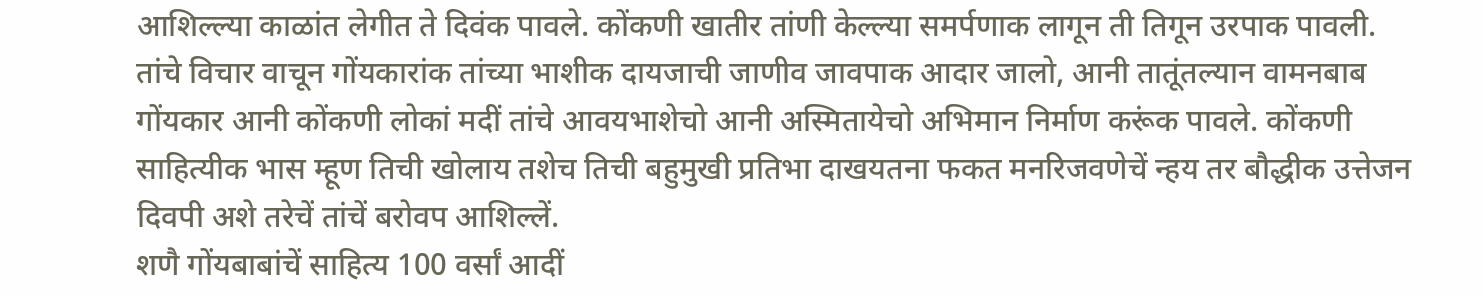आशिल्ल्या काळांत लेगीत ते दिवंक पावले. कोंकणी खातीर तांणी केल्ल्या समर्पणाक लागून ती तिगून उरपाक पावली. तांचे विचार वाचून गोंयकारांक तांच्या भाशीक दायजाची जाणीव जावपाक आदार जालो, आनी तातूंतल्यान वामनबाब गोंयकार आनी कोंकणी लोकां मदीं तांचे आवयभाशेचो आनी अस्मितायेचो अभिमान निर्माण करूंक पावले. कोंकणी साहित्यीक भास म्हूण तिची खोलाय तशेच तिची बहुमुखी प्रतिभा दाखयतना फकत मनरिजवणेचें न्हय तर बौद्धीक उत्तेजन दिवपी अशे तरेचें तांचें बरोवप आशिल्लें.
शणै गोंयबाबांचें साहित्य 100 वर्सां आदीं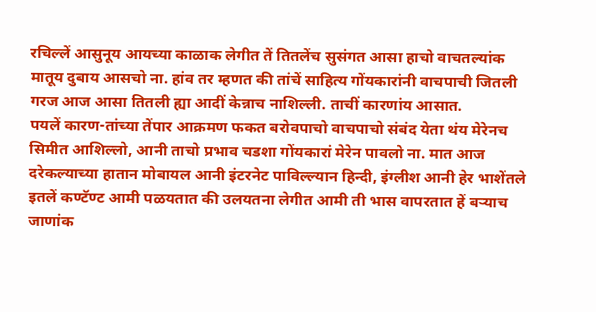रचिल्लें आसुनूय आयच्या काळाक लेगीत तें तितलेंच सुसंगत आसा हाचो वाचतल्यांक मातूय दुबाय आसचो ना. हांव तर म्हणत की तांचें साहित्य गोंयकारांनी वाचपाची जितली गरज आज आसा तितली ह्या आदीं केन्नाच नाशिल्ली. ताचीं कारणांय आसात.
पयलें कारण-तांच्या तेंपार आक्रमण फकत बरोवपाचो वाचपाचो संबंद येता थंय मेरेनच सिमीत आशिल्लो, आनी ताचो प्रभाव चडशा गोंयकारां मेरेन पावलो ना. मात आज दरेकल्याच्या हातान मोबायल आनी इंटरनेट पाविल्ल्यान हिन्दी, इंग्लीश आनी हेर भाशेंतले इतलें कण्टॅण्ट आमी पळयतात की उलयतना लेगीत आमी ती भास वापरतात हें बऱ्याच जाणांक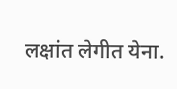लक्षांत लेगीत येना.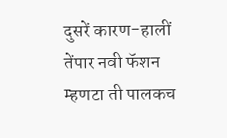दुसरें कारण-हालीं तेंपार नवी फॅशन म्हणटा ती पालकच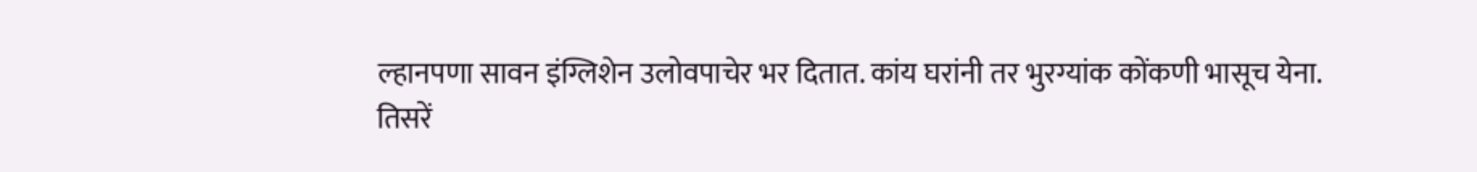ल्हानपणा सावन इंग्लिशेन उलोवपाचेर भर दितात. कांय घरांनी तर भुरग्यांक कोंकणी भासूच येना.
तिसरें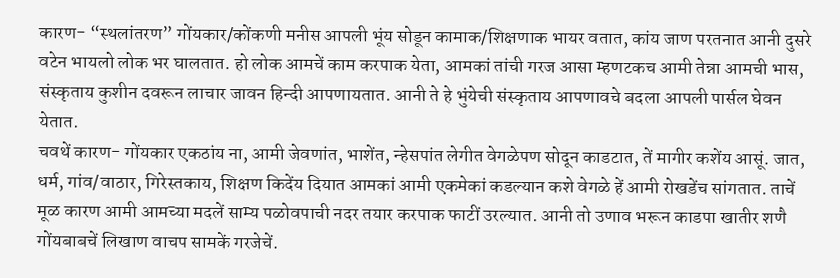कारण- “स्थलांतरण” गोंयकार/कोंकणी मनीस आपली भूंय सोडून कामाक/शिक्षणाक भायर वतात, कांय जाण परतनात आनी दुसरे वटेन भायलो लोक भर घालतात. हो लोक आमचें काम करपाक येता, आमकां तांची गरज आसा म्हणटकच आमी तेन्ना आमची भास, संस्कृताय कुशीन दवरून लाचार जावन हिन्दी आपणायतात. आनी ते हे भुंयेची संस्कृताय आपणावचे बदला आपली पार्सल घेवन येतात.
चवथें कारण- गोंयकार एकठांय ना, आमी जेवणांत, भाशेंत, न्हेसपांत लेगीत वेगळेपण सोदून काडटात, तें मागीर कशेंय आसूं. जात, धर्म, गांव/वाठार, गिरेस्तकाय, शिक्षण किदेंय दियात आमकां आमी एकमेकां कडल्यान कशे वेगळे हें आमी रोखडेंच सांगतात. ताचें मूळ कारण आमी आमच्या मदलें साम्य पळोवपाची नदर तयार करपाक फाटीं उरल्यात. आनी तो उणाव भरून काडपा खातीर शणै गोंयबाबचें लिखाण वाचप सामकें गरजेचें.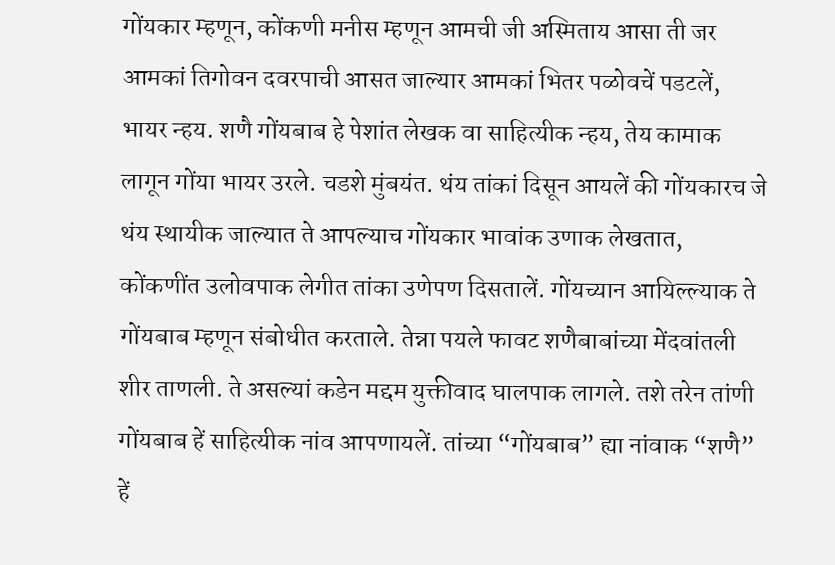गोंयकार म्हणून, कोंकणी मनीस म्हणून आमची जी अस्मिताय आसा ती जर आमकां तिगोवन दवरपाची आसत जाल्यार आमकां भितर पळोवचें पडटलें, भायर न्हय. शणै गोंयबाब हे पेशांत लेखक वा साहित्यीक न्हय, तेय कामाक लागून गोंया भायर उरले. चडशे मुंबयंत. थंय तांकां दिसून आयलें की गोंयकारच जे थंय स्थायीक जाल्यात ते आपल्याच गोंयकार भावांक उणाक लेखतात, कोंकणींत उलोवपाक लेगीत तांका उणेपण दिसतालें. गोंयच्यान आयिल्ल्याक ते गोंयबाब म्हणून संबोधीत करताले. तेन्ना पयले फावट शणैबाबांच्या मेंदवांतली शीर ताणली. ते असल्यां कडेन मद्दम युक्तीवाद घालपाक लागले. तशे तरेन तांणी गोंयबाब हें साहित्यीक नांव आपणायलें. तांच्या “गोंयबाब” ह्या नांवाक “शणै” हें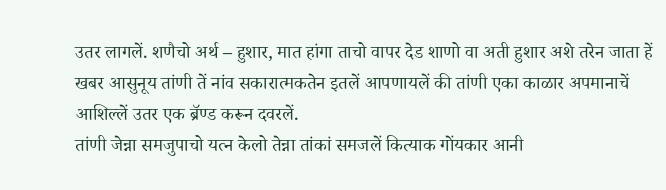उतर लागलें. शणैचो अर्थ – हुशार, मात हांगा ताचो वापर देड शाणो वा अती हुशार अशे तरेन जाता हें खबर आसुनूय तांणी तें नांव सकारात्मकतेन इतलें आपणायलें की तांणी एका काळार अपमानाचें आशिल्लें उतर एक ब्रॅण्ड करून दवरलें.
तांणी जेन्ना समजुपाचो यत्न केलो तेन्ना तांकां समजलें कित्याक गोंयकार आनी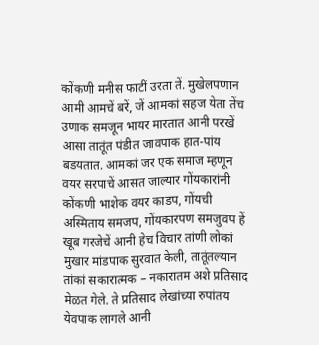कोंकणी मनीस फाटीं उरता तें. मुखेलपणान आमी आमचें बरें, जें आमकां सहज येता तेंच उणाक समजून भायर मारतात आनी परखें आसा तातूंत पंडीत जावपाक हात-पांय बडयतात. आमकां जर एक समाज म्हणून वयर सरपाचें आसत जाल्यार गोंयकारांनी कोंकणी भाशेक वयर काडप, गोंयची अस्मिताय समजप, गोंयकारपण समजुवप हें खूब गरजेचें आनी हेच विचार तांणी लोकां मुखार मांडपाक सुरवात केली, तातूंतल्यान तांकां सकारात्मक – नकारातम अशे प्रतिसाद मेळत गेले. ते प्रतिसाद लेखांच्या रुपांतय येवपाक लागले आनी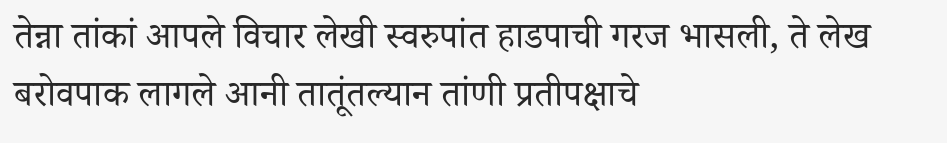तेन्ना तांकां आपले विचार लेखी स्वरुपांत हाडपाची गरज भासली, ते लेख बरोवपाक लागले आनी तातूंतल्यान तांणी प्रतीपक्षाचे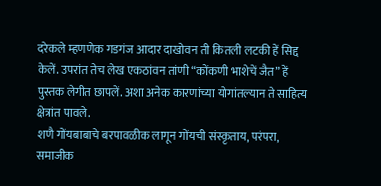दरेकले म्हणणेक गडगंज आदार दाखोवन ती कितली लटकी हें सिद्द केलें. उपरांत तेच लेख एकठांवन तांणी “कोंकणी भाशेचें जैत” हें पुस्तक लेगीत छापलें. अशा अनेक कारणांच्या योगांतल्यान ते साहित्य क्षेत्रांत पावले.
शणै गोंयबाबाचे बरपावळीक लागून गोंयची संस्कृताय, परंपरा, समाजीक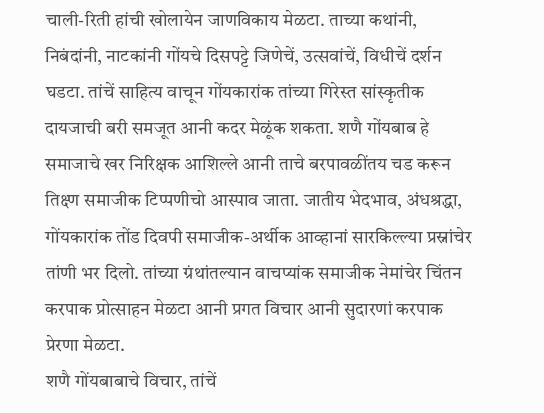चाली-रिती हांची खोलायेन जाणविकाय मेळटा. ताच्या कथांनी, निबंदांनी, नाटकांनी गोंयचे दिसपट्टे जिणेचें, उत्सवांचें, विधीचें दर्शन घडटा. तांचें साहित्य वाचून गोंयकारांक तांच्या गिरेस्त सांस्कृतीक दायजाची बरी समजूत आनी कदर मेळूंक शकता. शणै गोंयबाब हे समाजाचे खर निरिक्षक आशिल्ले आनी ताचे बरपावळींतय चड करून तिक्ष्ण समाजीक टिप्पणीचो आस्पाव जाता. जातीय भेदभाव, अंधश्रद्धा, गोंयकारांक तोंड दिवपी समाजीक-अर्थीक आव्हानां सारकिल्ल्या प्रस्नांचेर तांणी भर दिलो. तांच्या ग्रंथांतल्यान वाचप्यांक समाजीक नेमांचेर चिंतन करपाक प्रोत्साहन मेळटा आनी प्रगत विचार आनी सुदारणां करपाक प्रेरणा मेळटा.
शणै गोंयबाबाचे विचार, तांचें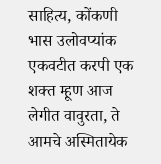साहित्य, कोंकणी भास उलोवप्यांक एकवटीत करपी एक शक्त म्हूण आज लेगीत वावुरता, ते आमचे अस्मितायेक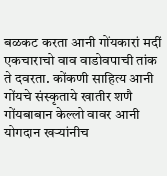बळकट करता आनी गोंयकारां मदीं एकचाराचो वाव वाडोवपाची तांक ते दवरता. कोंकणी साहित्य आनी गोंयचे संस्कृताये खातीर शणै गोंयबाबान केल्लो वावर आनी योगदान खऱ्यांनीच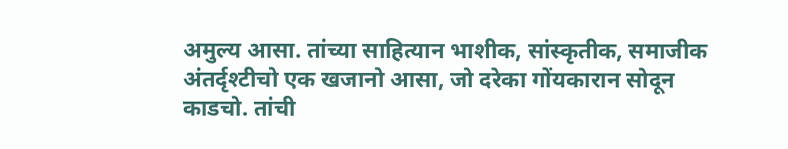अमुल्य आसा. तांच्या साहित्यान भाशीक, सांस्कृतीक, समाजीक अंतर्दृश्टीचो एक खजानो आसा, जो दरेका गोंयकारान सोदून काडचो. तांची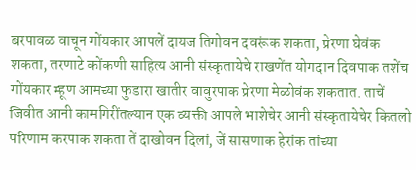बरपावळ वाचून गोंयकार आपलें दायज तिगोवन दवरूंक शकता, प्रेरणा घेवंक शकता, तरणाटे कोंकणी साहित्य आनी संस्कृतायेचे राखणेंत योगदान दिवपाक तशेंच गोंयकार म्हूण आमच्या फुडारा खातीर वावुरपाक प्रेरणा मेळोवंक शकतात. ताचें जिवीत आनी कामगिरींतल्यान एक व्यक्ती आपले भाशेचेर आनी संस्कृतायेचेर कितलो परिणाम करपाक शकता तें दाखोवन दिलां, जें सासणाक हेरांक तांच्या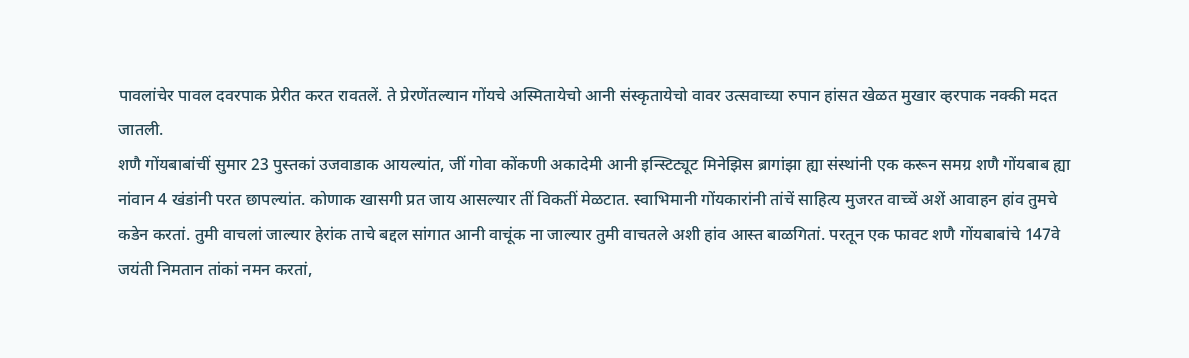पावलांचेर पावल दवरपाक प्रेरीत करत रावतलें. ते प्रेरणेंतल्यान गोंयचे अस्मितायेचो आनी संस्कृतायेचो वावर उत्सवाच्या रुपान हांसत खेळत मुखार व्हरपाक नक्की मदत जातली.
शणै गोंयबाबांचीं सुमार 23 पुस्तकां उजवाडाक आयल्यांत, जीं गोवा कोंकणी अकादेमी आनी इन्स्टिट्यूट मिनेझिस ब्रागांझा ह्या संस्थांनी एक करून समग्र शणै गोंयबाब ह्या नांवान 4 खंडांनी परत छापल्यांत. कोणाक खासगी प्रत जाय आसल्यार तीं विकतीं मेळटात. स्वाभिमानी गोंयकारांनी तांचें साहित्य मुजरत वाच्चें अशें आवाहन हांव तुमचे कडेन करतां. तुमी वाचलां जाल्यार हेरांक ताचे बद्दल सांगात आनी वाचूंक ना जाल्यार तुमी वाचतले अशी हांव आस्त बाळगितां. परतून एक फावट शणै गोंयबाबांचे 147वे जयंती निमतान तांकां नमन करतां,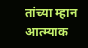तांच्या म्हान आत्म्याक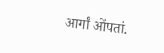आर्गां ओंपतां.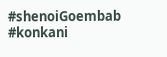#shenoiGoembab #konkani